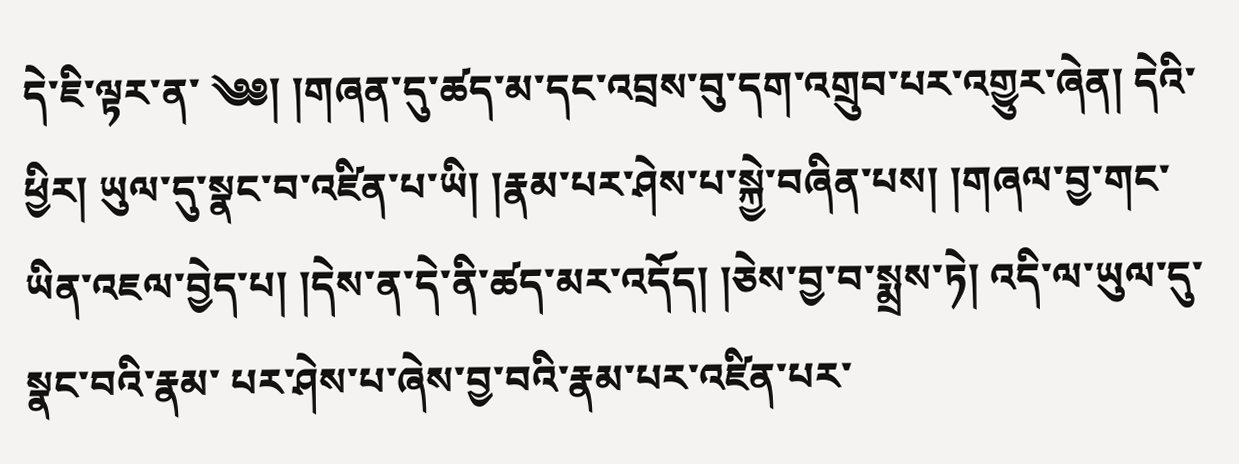དེ་ཇི་ལྟར་ན་ ༄༅། །གཞན་དུ་ཚད་མ་དང་འབྲས་བུ་དག་འགྲུབ་པར་འགྱུར་ཞེན། དེའི་ཕྱིར། ཡུལ་དུ་སྣང་བ་འཛིན་པ་ཡི། །རྣམ་པར་ཤེས་པ་སྐྱེ་བཞིན་པས། །གཞལ་བྱ་གང་ཡིན་འཇལ་བྱེད་པ། །དེས་ན་དེ་ནི་ཚད་མར་འདོད། །ཅེས་བྱ་བ་སྨྲས་ཏེ། འདི་ལ་ཡུལ་དུ་སྣང་བའི་རྣམ་ པར་ཤེས་པ་ཞེས་བྱ་བའི་རྣམ་པར་འཛིན་པར་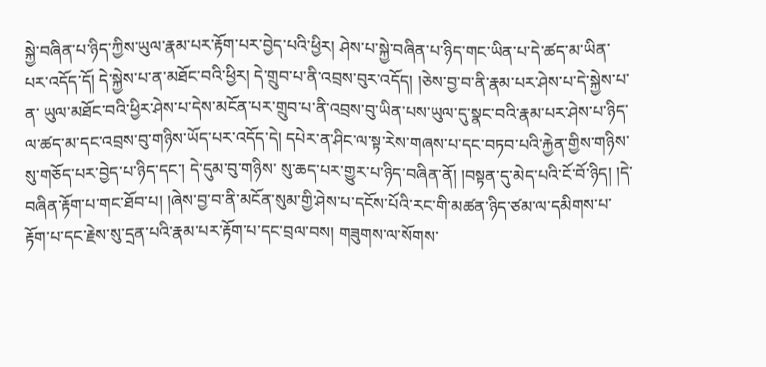སྐྱེ་བཞིན་པ་ཉིད་ཀྱིས་ཡུལ་རྣམ་པར་རྟོག་པར་བྱེད་པའི་ཕྱིར། ཤེས་པ་སྐྱེ་བཞིན་པ་ཉིད་གང་ཡིན་པ་དེ་ཚད་མ་ཡིན་པར་འདོད་དོ། དེ་སྐྱེས་པ་ན་མཐོང་བའི་ཕྱིར། དེ་གྲུབ་པ་ནི་འབྲས་བུར་འདོད། །ཅེས་བྱ་བ་ནི་རྣམ་པར་ཤེས་པ་དེ་སྐྱེས་པ་ན་ ཡུལ་མཐོང་བའི་ཕྱིར་ཤེས་པ་དེས་མངོན་པར་གྲུབ་པ་ནི་འབྲས་བུ་ཡིན་པས་ཡུལ་དུ་སྣང་བའི་རྣམ་པར་ཤེས་པ་ཉིད་ལ་ཚད་མ་དང་འབྲས་བུ་གཉིས་ཡོད་པར་འདོད་དེ། དཔེར་ན་ཤིང་ལ་སྟ་རེས་གཞས་པ་དང་བཏབ་པའི་རྐྱེན་གྱིས་གཉིས་སུ་གཅོད་པར་བྱེད་པ་ཉིད་དང་། དེ་དུམ་བུ་གཉིས་ སུ་ཆད་པར་གྱུར་པ་ཉིད་བཞིན་ནོ། །བསྟན་དུ་མེད་པའི་ངོ་བོ་ཉིད། །དེ་བཞིན་རྟོག་པ་གང་ཐོབ་པ། །ཞེས་བྱ་བ་ནི་མངོན་སུམ་གྱི་ཤེས་པ་དངོས་པོའི་རང་གི་མཚན་ཉིད་ཙམ་ལ་དམིགས་པ་རྟོག་པ་དང་རྗེས་སུ་དྲན་པའི་རྣམ་པར་རྟོག་པ་དང་བྲལ་བས། གཟུགས་ལ་སོགས་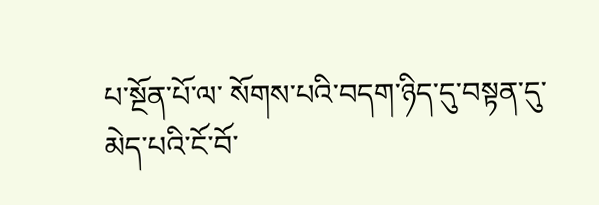པ་སྔོན་པོ་ལ་ སོགས་པའི་བདག་ཉིད་དུ་བསྟན་དུ་མེད་པའི་ངོ་བོ་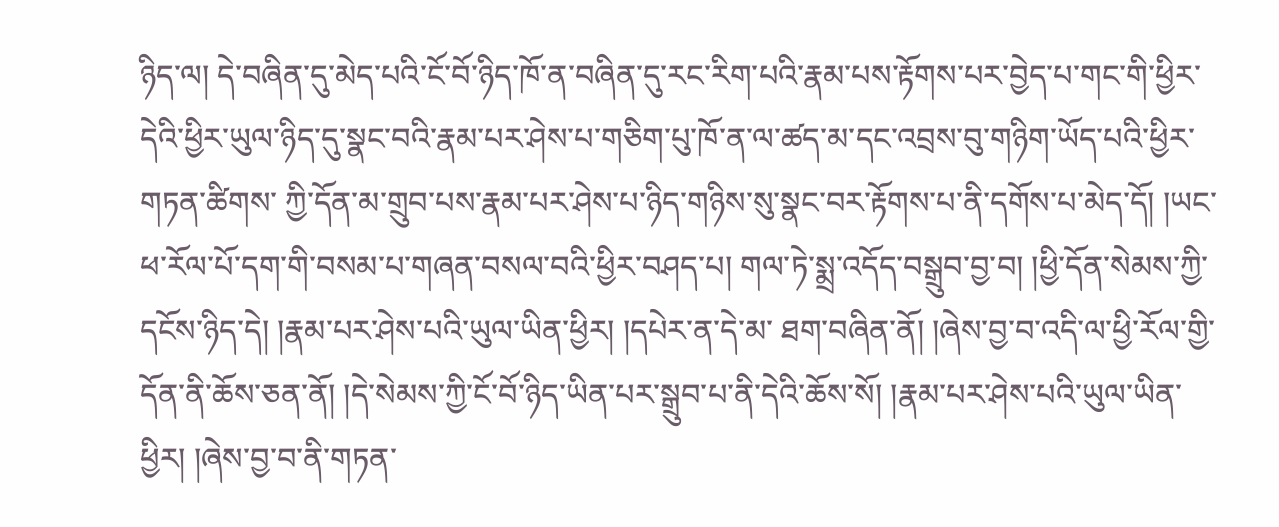ཉིད་ལ། དེ་བཞིན་དུ་མེད་པའི་ངོ་བོ་ཉིད་ཁོ་ན་བཞིན་དུ་རང་རིག་པའི་རྣམ་པས་རྟོགས་པར་བྱེད་པ་གང་གི་ཕྱིར་དེའི་ཕྱིར་ཡུལ་ཉིད་དུ་སྣང་བའི་རྣམ་པར་ཤེས་པ་གཅིག་པུ་ཁོ་ན་ལ་ཚད་མ་དང་འབྲས་བུ་གཉིག་ཡོད་པའི་ཕྱིར་གཏན་ཚིགས་ ཀྱི་དོན་མ་གྲུབ་པས་རྣམ་པར་ཤེས་པ་ཉིད་གཉིས་སུ་སྣང་བར་རྟོགས་པ་ནི་དགོས་པ་མེད་དོ། །ཡང་ཕ་རོལ་པོ་དག་གི་བསམ་པ་གཞན་བསལ་བའི་ཕྱིར་བཤད་པ། གལ་ཏེ་སྨྲ་འདོད་བསྒྲུབ་བྱ་བ། །ཕྱི་དོན་སེམས་ཀྱི་དངོས་ཉིད་དེ། །རྣམ་པར་ཤེས་པའི་ཡུལ་ཡིན་ཕྱིར། །དཔེར་ན་དེ་མ་ ཐག་བཞིན་ནོ། །ཞེས་བྱ་བ་འདི་ལ་ཕྱི་རོལ་གྱི་དོན་ནི་ཆོས་ཅན་ནོ། །དེ་སེམས་ཀྱི་ངོ་བོ་ཉིད་ཡིན་པར་སྒྲུབ་པ་ནི་དེའི་ཆོས་སོ། །རྣམ་པར་ཤེས་པའི་ཡུལ་ཡིན་ཕྱིར། །ཞེས་བྱ་བ་ནི་གཏན་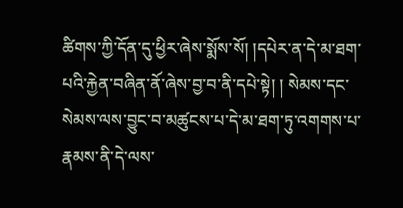ཚིགས་ཀྱི་དོན་དུ་ཕྱིར་ཞེས་སྨོས་སོ། །དཔེར་ན་དེ་མ་ཐག་པའི་རྐྱེན་བཞིན་ནོ་ཞེས་བྱ་བ་ནི་དཔེ་སྟེ། ། སེམས་དང་སེམས་ལས་བྱུང་བ་མཚུངས་པ་དེ་མ་ཐག་ཏུ་འགགས་པ་རྣམས་ནི་དེ་ལས་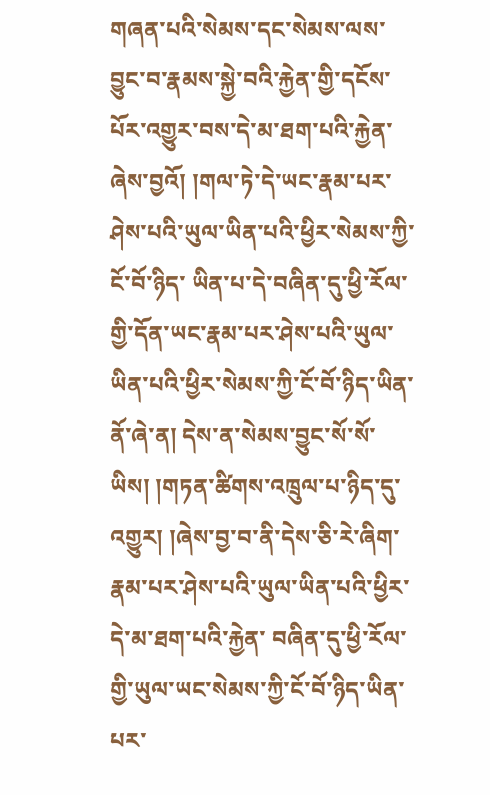གཞན་པའི་སེམས་དང་སེམས་ལས་བྱུང་བ་རྣམས་སྐྱེ་བའི་རྐྱེན་གྱི་དངོས་པོར་འགྱུར་བས་དེ་མ་ཐག་པའི་རྐྱེན་ཞེས་བྱའོ། །གལ་ཏེ་དེ་ཡང་རྣམ་པར་ཤེས་པའི་ཡུལ་ཡིན་པའི་ཕྱིར་སེམས་ཀྱི་ངོ་བོ་ཉིད་ ཡིན་པ་དེ་བཞིན་དུ་ཕྱི་རོལ་གྱི་དོན་ཡང་རྣམ་པར་ཤེས་པའི་ཡུལ་ཡིན་པའི་ཕྱིར་སེམས་ཀྱི་ངོ་བོ་ཉིད་ཡིན་ནོ་ཞེ་ན། དེས་ན་སེམས་བྱུང་སོ་སོ་ཡིས། །གཏན་ཚིགས་འཁྲུལ་པ་ཉིད་དུ་འགྱུར། །ཞེས་བྱ་བ་ནི་དེས་ཅི་རེ་ཞིག་རྣམ་པར་ཤེས་པའི་ཡུལ་ཡིན་པའི་ཕྱིར་དེ་མ་ཐག་པའི་རྐྱེན་ བཞིན་དུ་ཕྱི་རོལ་གྱི་ཡུལ་ཡང་སེམས་ཀྱི་ངོ་བོ་ཉིད་ཡིན་པར་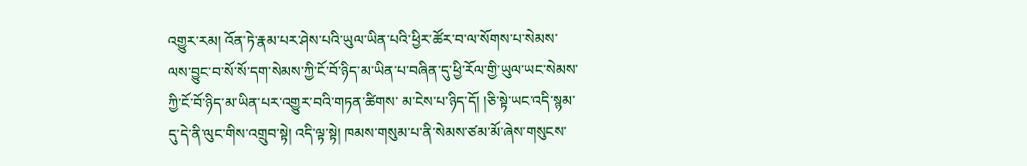འགྱུར་རམ། འོན་ཏེ་རྣམ་པར་ཤེས་པའི་ཡུལ་ཡིན་པའི་ཕྱིར་ཚོར་བ་ལ་སོགས་པ་སེམས་ལས་བྱུང་བ་སོ་སོ་དག་སེམས་ཀྱི་ངོ་བོ་ཉིད་མ་ཡིན་པ་བཞིན་དུ་ཕྱི་རོལ་གྱི་ཡུལ་ཡང་སེམས་ཀྱི་ངོ་བོ་ཉིད་མ་ཡིན་པར་འགྱུར་བའི་གཏན་ཚིགས་ མ་ངེས་པ་ཉིད་དོ། །ཅི་སྟེ་ཡང་འདི་སྙམ་དུ་དེ་ནི་ལུང་གིས་འགྲུབ་སྟེ། འདི་ལྟ་སྟེ། ཁམས་གསུམ་པ་ནི་སེམས་ཙམ་མོ་ཞེས་གསུངས་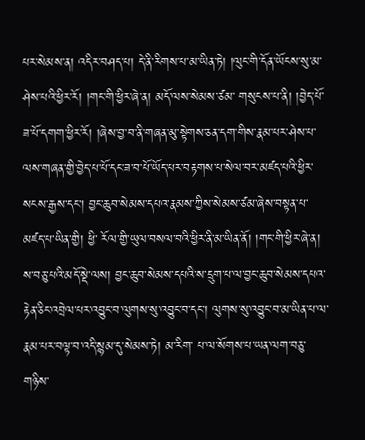པར་སེམས་ན། འདིར་བཤད་པ། དེ་ནི་རིགས་པ་མ་ཡིན་ཏེ། །ལུང་གི་དོན་ཡོངས་སུ་མ་ཤེས་པའི་ཕྱིར་རོ། །གང་གི་ཕྱིར་ཞེ་ན། མདོ་ལས་སེམས་ཙམ་ གསུངས་པ་ནི། །བྱེད་པོ་ཟ་པོ་དགག་ཕྱིར་རོ། །ཞེས་བྱ་བ་ནི་གཞན་མུ་སྟེགས་ཅན་དག་གིས་རྣམ་པར་ཤེས་པ་ལས་གཞན་གྱི་བྱེད་པ་པོ་དང་ཟ་བ་པོ་ཡོད་པར་བརྟགས་པ་སེལ་བར་མཛད་པའི་ཕྱིར་སངས་རྒྱས་དང་། བྱང་ཆུབ་སེམས་དཔའ་རྣམས་ཀྱིས་སེམས་ཙམ་ཞེས་བསྟན་པ་མཛད་པ་ཡིན་གྱི། ཕྱི་ རོལ་གྱི་ཡུལ་བསལ་བའི་ཕྱིར་ནི་མ་ཡིན་ནོ། །གང་གི་ཕྱིར་ཞེ་ན། ས་བཅུ་པའི་མདོ་སྡེ་ལས། བྱང་ཆུབ་སེམས་དཔའི་ས་དྲུག་པ་ལ་བྱང་ཆུབ་སེམས་དཔའ་རྟེན་ཅིང་འབྲེལ་པར་འབྱུང་བ་ལུགས་སུ་འབྱུང་བ་དང་། ལུགས་སུ་འབྱུང་བ་མ་ཡིན་པ་ལ་རྣམ་པར་བལྟ་བ་འདི་སྙམ་དུ་སེམས་ཏེ། མ་རིག་ པ་ལ་སོགས་པ་ཡན་ལག་བཅུ་གཉིས་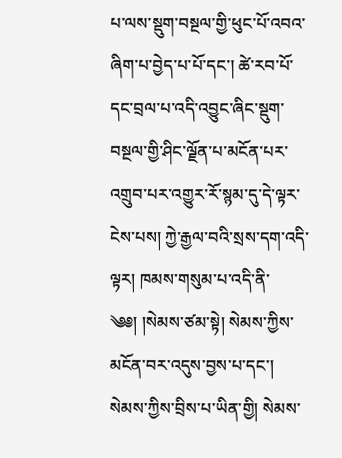པ་ལས་སྡུག་བསྔལ་གྱི་ཕུང་པོ་འབའ་ཞིག་པ་བྱེད་པ་པོ་དང་། ཚེ་རབ་པོ་དང་བྲལ་པ་འདི་འབྱུང་ཞིང་སྡུག་བསྔལ་གྱི་ཤིང་ལྗོན་པ་མངོན་པར་འགྲུབ་པར་འགྱུར་རོ་སྙམ་དུ་དེ་ལྟར་ངེས་པས། ཀྱེ་རྒྱལ་བའི་སྲས་དག་འདི་ལྟར། ཁམས་གསུམ་པ་འདི་ནི་ ༄༅། །སེམས་ཙམ་སྟེ། སེམས་ཀྱིས་མངོན་བར་འདུས་བྱས་པ་དང་། སེམས་ཀྱིས་བྲིས་པ་ཡིན་གྱི། སེམས་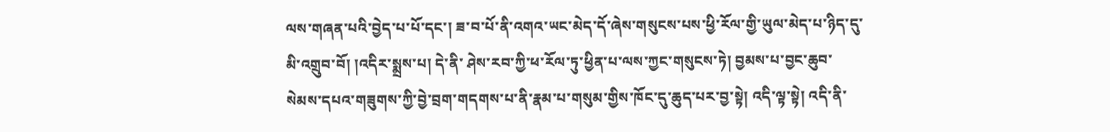ལས་གཞན་པའི་བྱེད་པ་པོ་དང་། ཟ་བ་པོ་ནི་འགའ་ཡང་མེད་དོ་ཞེས་གསུངས་པས་ཕྱི་རོལ་གྱི་ཡུལ་མེད་པ་ཉིད་དུ་མི་འགྲུབ་བོ། །འདིར་སྨྲས་པ། དེ་ནི་ ཤེས་རབ་ཀྱི་ཕ་རོལ་ཏུ་ཕྱིན་པ་ལས་ཀྱང་གསུངས་ཏེ། བྱམས་པ་བྱང་ཆུབ་སེམས་དཔའ་གཟུགས་ཀྱི་བྱེ་བྲག་གདགས་པ་ནི་རྣམ་པ་གསུམ་གྱིས་ཁོང་དུ་ཆུད་པར་བྱ་སྟེ། འདི་ལྟ་སྟེ། འདི་ནི་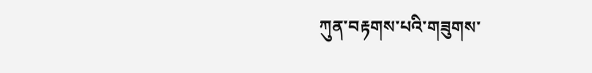ཀུན་བརྟགས་པའི་གཟུགས་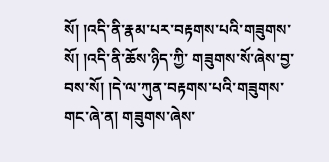སོ། །འདི་ནི་རྣམ་པར་བརྟགས་པའི་གཟུགས་སོ། །འདི་ནི་ཆོས་ཉིད་ཀྱི་ གཟུགས་སོ་ཞེས་བྱ་བས་སོ། །དེ་ལ་ཀུན་བརྟགས་པའི་གཟུགས་གང་ཞེ་ན། གཟུགས་ཞེས་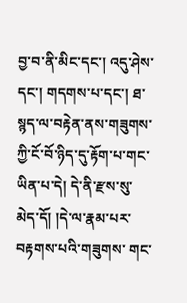བྱ་བ་ནི་མིང་དང་། འདུ་ཤེས་དང་། གདགས་པ་དང་། ཐ་སྙད་ལ་བརྟེན་ནས་གཟུགས་ཀྱི་ངོ་བོ་ཉིད་དུ་རྟོག་པ་གང་ཡིན་པ་དེ། དེ་ནི་རྫས་སུ་མེད་དོ། །དེ་ལ་རྣམ་པར་བརྟགས་པའི་གཟུགས་ གང་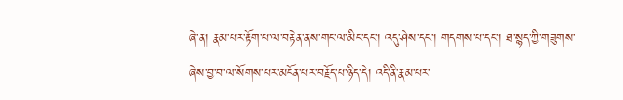ཞེ་ན། རྣམ་པར་རྟོག་པ་ལ་བརྟེན་ནས་གང་ལ་མིང་དང་། འདུ་ཤེས་དང་། གདགས་པ་དང་། ཐ་སྙད་ཀྱི་གཟུགས་ཞེས་བྱ་བ་ལ་སོགས་པར་མངོན་པར་བརྗོད་པ་ཉིད་དེ། འདི་ནི་རྣམ་པར་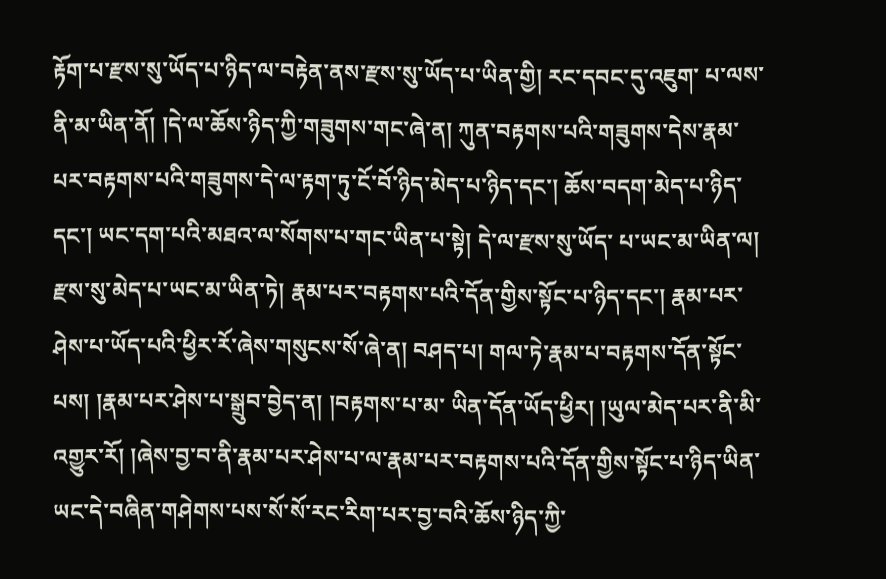རྟོག་པ་རྫས་སུ་ཡོད་པ་ཉིད་ལ་བརྟེན་ནས་རྫས་སུ་ཡོད་པ་ཡིན་གྱི། རང་དབང་དུ་འཇུག་ པ་ལས་ནི་མ་ཡིན་ནོ། །དེ་ལ་ཆོས་ཉིད་ཀྱི་གཟུགས་གང་ཞེ་ན། ཀུན་བརྟགས་པའི་གཟུགས་དེས་རྣམ་པར་བརྟགས་པའི་གཟུགས་དེ་ལ་རྟག་ཏུ་ངོ་བོ་ཉིད་མེད་པ་ཉིད་དང་། ཆོས་བདག་མེད་པ་ཉིད་དང་། ཡང་དག་པའི་མཐའ་ལ་སོགས་པ་གང་ཡིན་པ་སྟེ། དེ་ལ་རྫས་སུ་ཡོད་ པ་ཡང་མ་ཡིན་ལ། རྫས་སུ་མེད་པ་ཡང་མ་ཡིན་ཏེ། རྣམ་པར་བརྟགས་པའི་དོན་གྱིས་སྟོང་པ་ཉིད་དང་། རྣམ་པར་ཤེས་པ་ཡོད་པའི་ཕྱིར་རོ་ཞེས་གསུངས་སོ་ཞེ་ན། བཤད་པ། གལ་ཏེ་རྣམ་པ་བརྟགས་དོན་སྟོང་པས། །རྣམ་པར་ཤེས་པ་སྒྲུབ་བྱེད་ན། །བརྟགས་པ་མ་ ཡིན་དོན་ཡོད་ཕྱིར། །ཡུལ་མེད་པར་ནི་མི་འགྱུར་རོ། །ཞེས་བྱ་བ་ནི་རྣམ་པར་ཤེས་པ་ལ་རྣམ་པར་བརྟགས་པའི་དོན་གྱིས་སྟོང་པ་ཉིད་ཡིན་ཡང་དེ་བཞིན་གཤེགས་པས་སོ་སོ་རང་རིག་པར་བྱ་བའི་ཆོས་ཉིད་ཀྱི་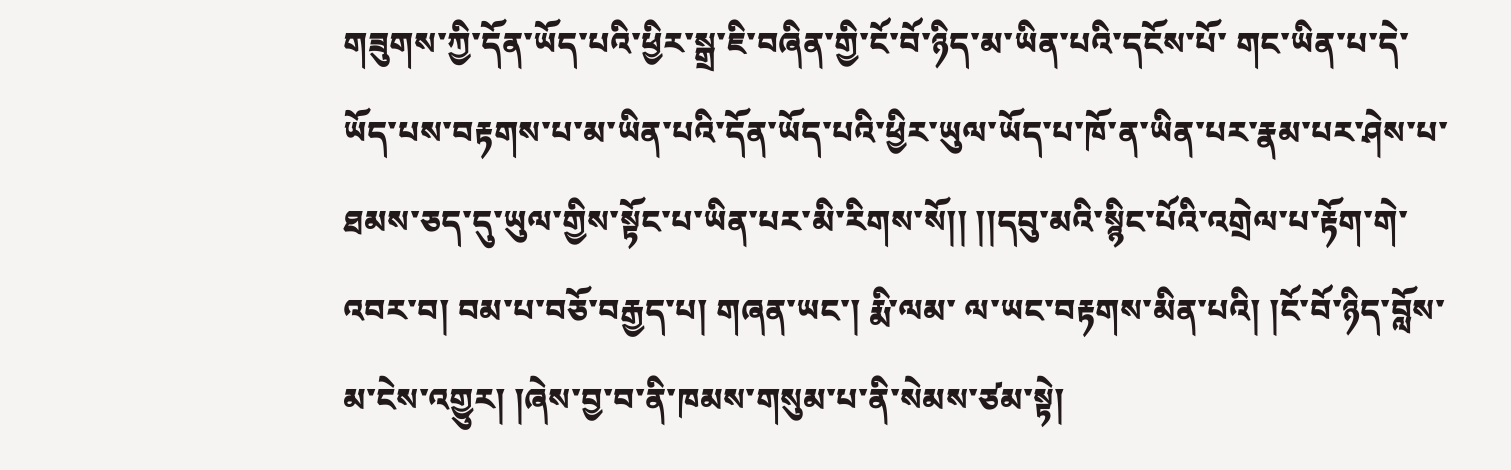གཟུགས་ཀྱི་དོན་ཡོད་པའི་ཕྱིར་སྒྲ་ཇི་བཞིན་གྱི་ངོ་བོ་ཉིད་མ་ཡིན་པའི་དངོས་པོ་ གང་ཡིན་པ་དེ་ཡོད་པས་བརྟགས་པ་མ་ཡིན་པའི་དོན་ཡོད་པའི་ཕྱིར་ཡུལ་ཡོད་པ་ཁོ་ན་ཡིན་པར་རྣམ་པར་ཤེས་པ་ཐམས་ཅད་དུ་ཡུལ་གྱིས་སྟོང་པ་ཡིན་པར་མི་རིགས་སོ།། །།དབུ་མའི་སྙིང་པོའི་འགྲེལ་པ་རྟོག་གེ་འབར་བ། བམ་པ་བཅོ་བརྒྱད་པ། གཞན་ཡང་། རྨི་ལམ་ ལ་ཡང་བརྟགས་མིན་པའི། །ངོ་བོ་ཉིད་བློས་མ་ངེས་འགྱུར། །ཞེས་བྱ་བ་ནི་ཁམས་གསུམ་པ་ནི་སེམས་ཙམ་སྟེ།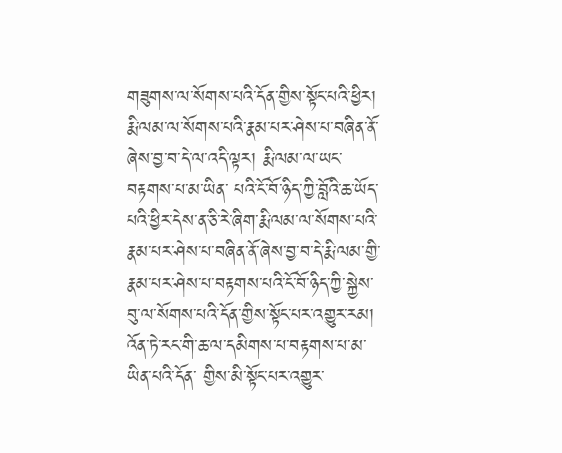གཟུགས་ལ་སོགས་པའི་དོན་གྱིས་སྟོང་པའི་ཕྱིར། རྨི་ལམ་ལ་སོགས་པའི་རྣམ་པར་ཤེས་པ་བཞིན་ནོ་ཞེས་བྱ་བ་དེ་ལ་འདི་ལྟར། རྨི་ལམ་ལ་ཡང་བརྟགས་པ་མ་ཡིན་ པའི་ངོ་བོ་ཉིད་ཀྱི་བློའི་ཆ་ཡོད་པའི་ཕྱིར་དེས་ན་ཅི་རེ་ཞིག་རྨི་ལམ་ལ་སོགས་པའི་རྣམ་པར་ཤེས་པ་བཞིན་ནོ་ཞེས་བྱ་བ་དེ་རྨི་ལམ་གྱི་རྣམ་པར་ཤེས་པ་བརྟགས་པའི་ངོ་བོ་ཉིད་ཀྱི་སྐྱེས་བུ་ལ་སོགས་པའི་དོན་གྱིས་སྟོང་པར་འགྱུར་རམ། འོན་ཏེ་རང་གི་ཆ་ལ་དམིགས་པ་བརྟགས་པ་མ་ཡིན་པའི་དོན་ གྱིས་མི་སྟོང་པར་འགྱུར་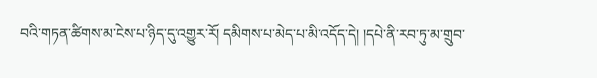བའི་གཏན་ཚིགས་མ་ངེས་པ་ཉིད་དུ་འགྱུར་རོ། དམིགས་པ་མེད་པ་མི་འདོད་དེ། །དཔེ་ནི་རབ་ཏུ་མ་གྲུབ་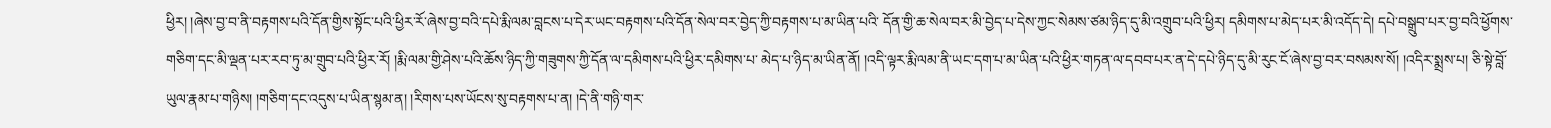ཕྱིར། །ཞེས་བྱ་བ་ནི་བརྟགས་པའི་དོན་གྱིས་སྟོང་པའི་ཕྱིར་རོ་ཞེས་བྱ་བའི་དཔེ་རྨི་ལམ་བླངས་པ་དེར་ཡང་བརྟགས་པའི་དོན་སེལ་བར་བྱེད་ཀྱི་བརྟགས་པ་མ་ཡིན་པའི་ དོན་གྱི་ཆ་སེལ་བར་མི་བྱེད་པ་དེས་ཀྱང་སེམས་ཙམ་ཉིད་དུ་མི་འགྲུབ་པའི་ཕྱིར། དམིགས་པ་མེད་པར་མི་འདོད་དེ། དཔེ་བསྒྲུབ་པར་བྱ་བའི་ཕྱོགས་གཅིག་དང་མི་ལྡན་པར་རབ་ཏུ་མ་གྲུབ་པའི་ཕྱིར་རོ། །རྨི་ལམ་གྱི་ཤེས་པའི་ཆོས་ཉིད་ཀྱི་གཟུགས་ཀྱི་དོན་ལ་དམིགས་པའི་ཕྱིར་དམིགས་པ་ མེད་པ་ཉིད་མ་ཡིན་ནོ། །འདི་ལྟར་རྨི་ལམ་ནི་ཡང་དག་པ་མ་ཡིན་པའི་ཕྱིར་གཏན་ལ་དབབ་པར་ན་དེ་དཔེ་ཉིད་དུ་མི་རུང་ངོ་ཞེས་བྱ་བར་བསམས་སོ། །འདིར་སྨྲས་པ། ཅི་སྟེ་བློ་ཡུལ་རྣམ་པ་གཉིས། །གཅིག་དང་འདུས་པ་ཡིན་སྙམ་ན། །རིགས་པས་ཡོངས་སུ་བརྟགས་པ་ན། །དེ་ནི་གཉི་གར་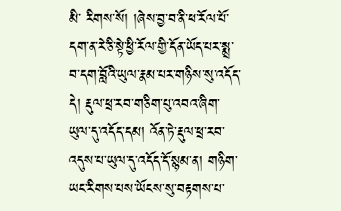མི་ རིགས་སོ། །ཞེས་བྱ་བ་ནི་ཕ་རོལ་པོ་དག་ན་རེ་ཅི་སྟེ་ཕྱི་རོལ་གྱི་དོན་ཡོད་པར་སྨྲ་བ་དག་བློའི་ཡུལ་རྣམ་པར་གཉིས་སུ་འདོད་དེ། རྡུལ་ཕྲ་རབ་གཅིག་པུ་འབའ་ཞིག་ཡུལ་དུ་འདོད་དམ། འོན་ཏེ་རྡུལ་ཕྲ་རབ་འདུས་པ་ཡུལ་དུ་འདོད་དོ་སྙམ་ན། གཉིག་ཡང་རིགས་པས་ཡོངས་སུ་བརྟགས་པ་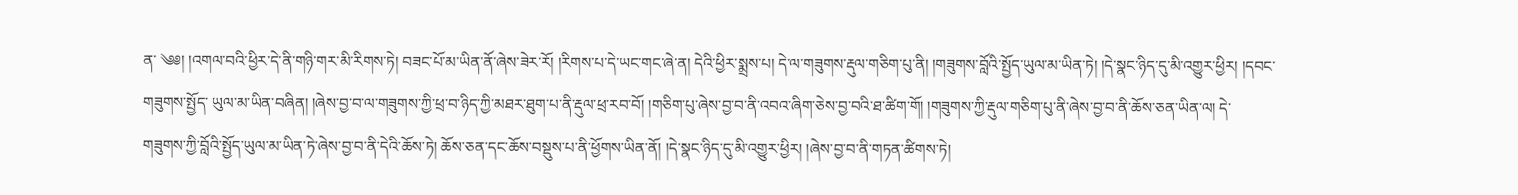ན་ ༄༅། །འགལ་བའི་ཕྱིར་དེ་ནི་གཉི་གར་མི་རིགས་ཏེ། བཟང་པོ་མ་ཡིན་ནོ་ཞེས་ཟེར་རོ། །རིགས་པ་དེ་ཡང་གང་ཞེ་ན། དེའི་ཕྱིར་སྨྲས་པ། དེ་ལ་གཟུགས་རྡུལ་གཅིག་པུ་ནི། །གཟུགས་བློའི་སྤྱོད་ཡུལ་མ་ཡིན་ཏེ། །དེ་སྣང་ཉིད་དུ་མི་འགྱུར་ཕྱིར། །དབང་གཟུགས་སྤྱོད་ ཡུལ་མ་ཡིན་བཞིན། །ཞེས་བྱ་བ་ལ་གཟུགས་ཀྱི་ཕྲ་བ་ཉིད་ཀྱི་མཐར་ཐུག་པ་ནི་རྡུལ་ཕྲ་རབ་བོ། །གཅིག་པུ་ཞེས་བྱ་བ་ནི་འབའ་ཞིག་ཅེས་བྱ་བའི་ཐ་ཚིག་གོ། །གཟུགས་ཀྱི་རྡུལ་གཅིག་པུ་ནི་ཞེས་བྱ་བ་ནི་ཆོས་ཅན་ཡིན་ལ། དེ་གཟུགས་ཀྱི་བློའི་སྤྱོད་ཡུལ་མ་ཡིན་ཏེ་ཞེས་བྱ་བ་ནི་དེའི་ཆོས་ཏེ། ཆོས་ཅན་དང་ཆོས་བསྡུས་པ་ནི་ཕྱོགས་ཡིན་ནོ། །དེ་སྣང་ཉིད་དུ་མི་འགྱུར་ཕྱིར། །ཞེས་བྱ་བ་ནི་གཏན་ཚིགས་ཏེ།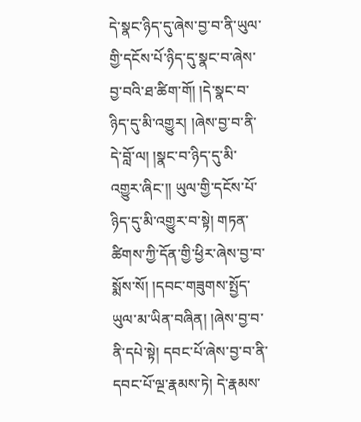དེ་སྣང་ཉིད་དུ་ཞེས་བྱ་བ་ནི་ཡུལ་གྱི་དངོས་པོ་ཉིད་དུ་སྣང་བ་ཞེས་བྱ་བའི་ཐ་ཚིག་གོ། །དེ་སྣང་བ་ཉིད་དུ་མི་འགྱུར། །ཞེས་བྱ་བ་ནི་དེ་བློ་ལ། །སྣང་བ་ཉིད་དུ་མི་འགྱུར་ཞིང་།། ཡུལ་གྱི་དངོས་པོ་ཉིད་དུ་མི་འགྱུར་བ་སྟེ། གཏན་ཚིགས་ཀྱི་དོན་གྱི་ཕྱིར་ཞེས་བྱ་བ་སྨོས་སོ། །དབང་གཟུགས་སྤྱོད་ཡུལ་མ་ཡིན་བཞིན། །ཞེས་བྱ་བ་ནི་དཔེ་སྟེ། དབང་པོ་ཞེས་བྱ་བ་ནི་དབང་པོ་ལྔ་རྣམས་ཏེ། དེ་རྣམས་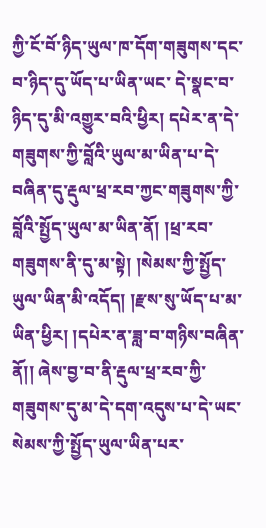ཀྱི་ངོ་བོ་ཉིད་ཡུལ་ཁ་དོག་གཟུགས་དང་བ་ཉིད་དུ་ཡོད་པ་ཡིན་ཡང་ དེ་སྣང་བ་ཉིད་དུ་མི་འགྱུར་བའི་ཕྱིར། དཔེར་ན་དེ་གཟུགས་ཀྱི་བློའི་ཡུལ་མ་ཡིན་པ་དེ་བཞིན་དུ་རྡུལ་ཕྲ་རབ་ཀྱང་གཟུགས་ཀྱི་བློའི་སྤྱོད་ཡུལ་མ་ཡིན་ནོ། །ཕྲ་རབ་གཟུགས་ནི་དུ་མ་སྟེ། །སེམས་ཀྱི་སྤྱོད་ཡུལ་ཡིན་མི་འདོད། །རྫས་སུ་ཡོད་པ་མ་ཡིན་ཕྱིར། །དཔེར་ན་ཟླ་བ་གཉིས་བཞིན་ནོ།། ཞེས་བྱ་བ་ནི་རྡུལ་ཕྲ་རབ་ཀྱི་གཟུགས་དུ་མ་དེ་དག་འདུས་པ་དེ་ཡང་སེམས་ཀྱི་སྤྱོད་ཡུལ་ཡིན་པར་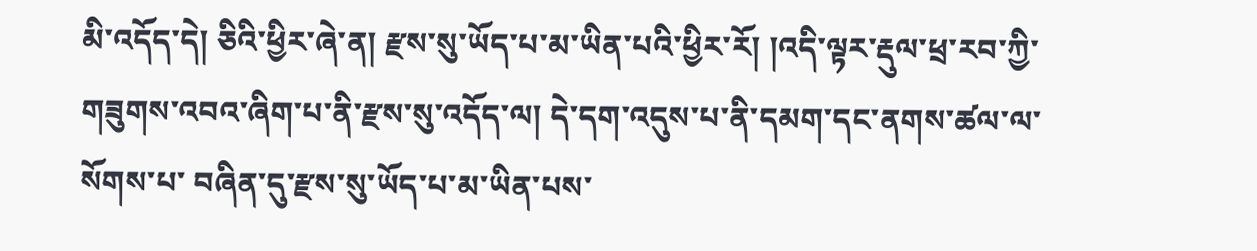མི་འདོད་དེ། ཅིའི་ཕྱིར་ཞེ་ན། རྫས་སུ་ཡོད་པ་མ་ཡིན་པའི་ཕྱིར་རོ། །འདི་ལྟར་རྡུལ་ཕྲ་རབ་ཀྱི་གཟུགས་འབའ་ཞིག་པ་ནི་རྫས་སུ་འདོད་ལ། དེ་དག་འདུས་པ་ནི་དམག་དང་ནགས་ཚལ་ལ་སོགས་པ་ བཞིན་དུ་རྫས་སུ་ཡོད་པ་མ་ཡིན་པས་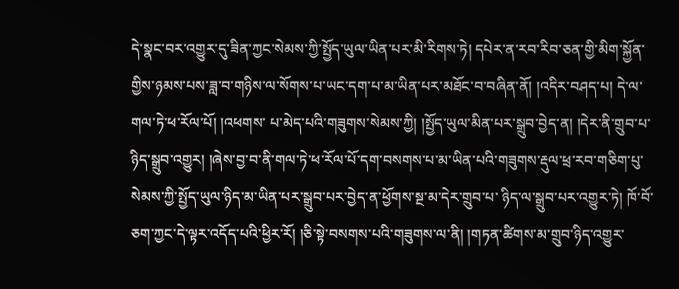དེ་སྣང་བར་འགྱུར་དུ་ཟིན་ཀྱང་སེམས་ཀྱི་སྤྱོད་ཡུལ་ཡིན་པར་མི་རིགས་ཏེ། དཔེར་ན་རབ་རིབ་ཅན་གྱི་མིག་སྐྱོན་གྱིས་ཉམས་པས་ཟླ་བ་གཉིས་ལ་སོགས་པ་ཡང་དག་པ་མ་ཡིན་པར་མཐོང་བ་བཞིན་ནོ། །འདིར་བཤད་པ། དེ་ལ་གལ་ཏེ་ཕ་རོལ་པོ། །འཕགས་ པ་མེད་པའི་གཟུགས་སེམས་ཀྱི། །སྤྱོད་ཡུལ་མིན་པར་སྒྲུབ་བྱེད་ན། །དེར་ནི་གྲུབ་པ་ཉིད་སྒྲུབ་འགྱུར། །ཞེས་བྱ་བ་ནི་གལ་ཏེ་ཕ་རོལ་པོ་དག་བསགས་པ་མ་ཡིན་པའི་གཟུགས་རྡུལ་ཕྲ་རབ་གཅིག་པུ་སེམས་ཀྱི་སྤྱོད་ཡུལ་ཉིད་མ་ཡིན་པར་སྒྲུབ་པར་བྱེད་ན་ཕྱོགས་སྔ་མ་དེར་གྲུབ་པ་ ཉིད་ལ་སྒྲུབ་པར་འགྱུར་ཏེ། ཁོ་བོ་ཅག་ཀྱང་དེ་ལྟར་འདོད་པའི་ཕྱིར་རོ། །ཅི་སྟེ་བསགས་པའི་གཟུགས་ལ་ནི། །གཏན་ཚིགས་མ་གྲུབ་ཉིད་འགྱུར་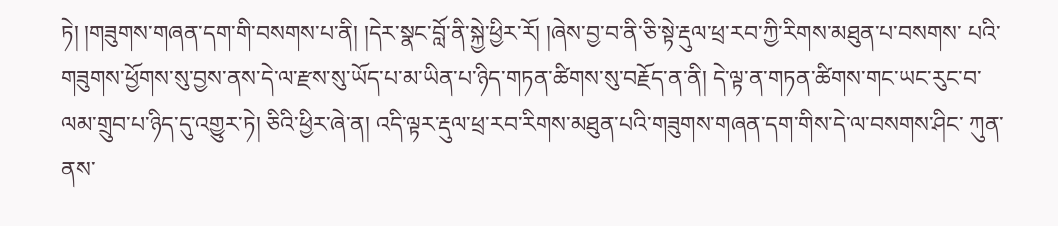ཏེ། །གཟུགས་གཞན་དག་གི་བསགས་པ་ནི། །དེར་སྣང་བློ་ནི་སྐྱེ་ཕྱིར་རོ། །ཞེས་བྱ་བ་ནི་ཅི་སྟེ་རྡུལ་ཕྲ་རབ་ཀྱི་རིགས་མཐུན་པ་བསགས་ པའི་གཟུགས་ཕྱོགས་སུ་བྱས་ནས་དེ་ལ་རྫས་སུ་ཡོད་པ་མ་ཡིན་པ་ཉིད་གཏན་ཚིགས་སུ་བརྗོད་ན་ནི། དེ་ལྟ་ན་གཏན་ཚིགས་གང་ཡང་རུང་བ་ལམ་གྲུབ་པ་ཉིད་དུ་འགྱུར་ཏེ། ཅིའི་ཕྱིར་ཞེ་ན། འདི་ལྟར་རྡུལ་ཕྲ་རབ་རིགས་མཐུན་པའི་གཟུགས་གཞན་དག་གིས་དེ་ལ་བསགས་ཤིང་ ཀུན་ནས་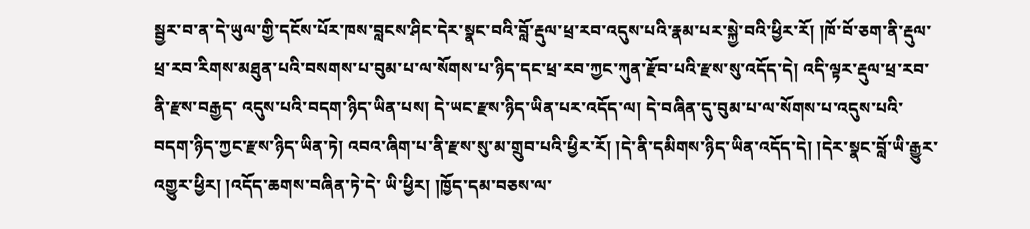སྦྱར་བ་ན་དེ་ཡུལ་གྱི་དངོས་པོར་ཁས་བླངས་ཤིང་དེར་སྣང་བའི་བློ་རྡུལ་ཕྲ་རབ་འདུས་པའི་རྣམ་པར་སྐྱེ་བའི་ཕྱིར་རོ། །ཁོ་བོ་ཅག་ནི་རྡུལ་ཕྲ་རབ་རིགས་མཐུན་པའི་བསགས་པ་བུམ་པ་ལ་སོགས་པ་ཉིད་དང་ཕྲ་རབ་ཀྱང་ཀུན་རྫོབ་པའི་རྫས་སུ་འདོད་དེ། འདི་ལྟར་རྡུལ་ཕྲ་རབ་ནི་རྫས་བརྒྱད་ འདུས་པའི་བདག་ཉིད་ཡིན་པས། དེ་ཡང་རྫས་ཉིད་ཡིན་པར་འདོད་ལ། དེ་བཞིན་དུ་བུམ་པ་ལ་སོགས་པ་འདུས་པའི་བདག་ཉིད་ཀྱང་རྫས་ཉིད་ཡིན་ཏེ། འབའ་ཞིག་པ་ནི་རྫས་སུ་མ་གྲུབ་པའི་ཕྱིར་རོ། །དེ་ནི་དམིགས་ཉིད་ཡིན་འདོད་དེ། །དེར་སྣང་བློ་ཡི་རྒྱུར་འགྱུར་ཕྱིར། །འདོད་ཆགས་བཞིན་ཏེ་དེ་ ཡི་ཕྱིར། །ཁྱོད་དམ་བཅས་ལ་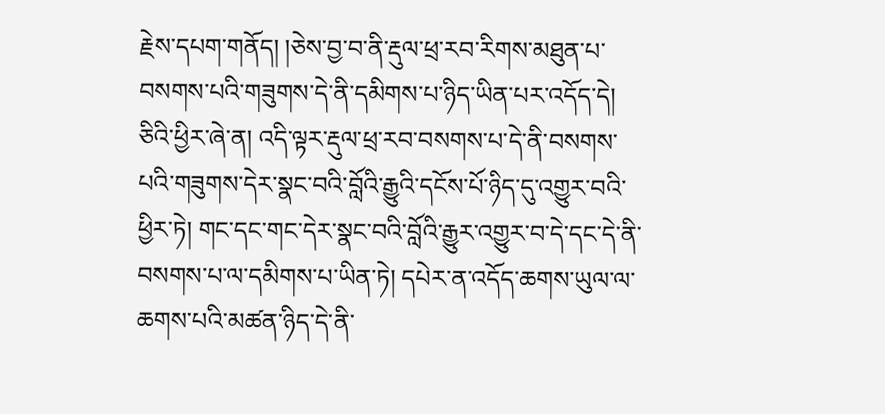རྗེས་དཔག་གནོད། །ཅེས་བྱ་བ་ནི་རྡུལ་ཕྲ་རབ་རིགས་མཐུན་པ་བསགས་པའི་གཟུགས་དེ་ནི་དམིགས་པ་ཉིད་ཡིན་པར་འདོད་དེ། ཅིའི་ཕྱིར་ཞེ་ན། འདི་ལྟར་རྡུལ་ཕྲ་རབ་བསགས་པ་དེ་ནི་བསགས་པའི་གཟུགས་དེར་སྣང་བའི་བློའི་རྒྱུའི་དངོས་པོ་ཉིད་དུ་འགྱུར་བའི་ ཕྱིར་ཏེ། གང་དང་གང་དེར་སྣང་བའི་བློའི་རྒྱུར་འགྱུར་བ་དེ་དང་དེ་ནི་བསགས་པ་ལ་དམིགས་པ་ཡིན་ཏེ། དཔེར་ན་འདོད་ཆགས་ཡུལ་ལ་ཆགས་པའི་མཚན་ཉིད་དེ་ནི་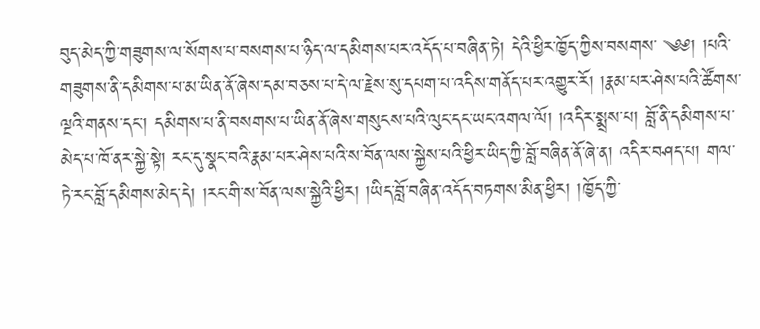བུད་མེད་ཀྱི་གཟུགས་ལ་སོགས་པ་བསགས་པ་ཉིད་ལ་དམིགས་པར་འདོད་པ་བཞིན་ཏེ། དེའི་ཕྱིར་ཁྱོད་ཀྱིས་བསགས་ ༄༅། །པའི་གཟུགས་ནི་དམིགས་པ་མ་ཡིན་ནོ་ཞེས་དམ་བཅས་པ་དེ་ལ་རྗེས་སུ་དཔག་པ་འདིས་གནོད་པར་འགྱུར་རོ། །རྣམ་པར་ཤེས་པའི་ཚོགས་ལྔའི་གནས་དང་། དམིགས་པ་ནི་བསགས་པ་ཡིན་ནོ་ཞེས་གསུངས་པའི་ལུང་དང་ཡང་འགལ་ལོ། །འདིར་སྨྲས་པ། བློ་ནི་དམིགས་པ་མེད་པ་ཁོ་ནར་སྐྱེ་སྟེ། རང་དུ་སྣང་བའི་རྣམ་པར་ཤེས་པའི་ས་བོན་ལས་སྐྱེས་པའི་ཕྱིར་ཡིད་ཀྱི་བློ་བཞིན་ནོ་ཞེ་ན། འདིར་བཤད་པ། གལ་ཏེ་རང་བློ་དམིགས་མེད་དེ། །རང་གི་ས་བོན་ལས་སྐྱེའི་ཕྱིར། །ཡིད་བློ་བཞིན་འདོད་བཏགས་མིན་ཕྱིར། །ཁྱོད་ཀྱི་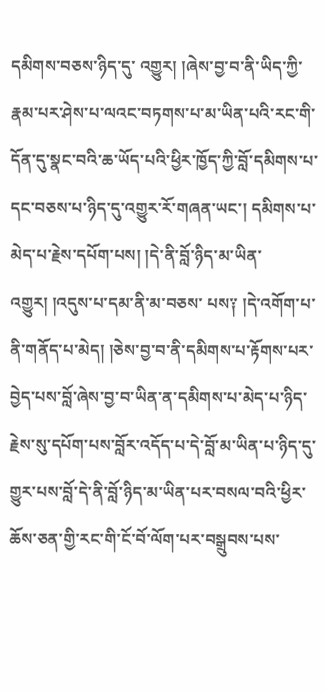དམིགས་བཅས་ཉིད་དུ་ འགྱུར། །ཞེས་བྱ་བ་ནི་ཡིད་ཀྱི་རྣམ་པར་ཤེས་པ་ལའང་བཏགས་པ་མ་ཡིན་པའི་རང་གི་དོན་དུ་སྣང་བའི་ཆ་ཡོད་པའི་ཕྱིར་ཁྱོད་ཀྱི་བློ་དམིགས་པ་དང་བཅས་པ་ཉིད་དུ་འགྱུར་རོ་གཞན་ཡང་། དམིགས་པ་མེད་པ་རྗེས་དཔོག་པས། །དེ་ནི་བློ་ཉིད་མ་ཡིན་འགྱུར། །འདུས་པ་དམ་ནི་མ་བཅས་ པས༑ །དེ་འགོག་པ་ནི་གནོད་པ་མེད། །ཅེས་བྱ་བ་ནི་དམིགས་པ་རྟོགས་པར་བྱེད་པས་བློ་ཞེས་བྱ་བ་ཡིན་ན་དམིགས་པ་མེད་པ་ཉིད་རྗེས་སུ་དཔོག་པས་བློར་འདོད་པ་དེ་བློ་མ་ཡིན་པ་ཉིད་དུ་གྱུར་པས་བློ་དེ་ནི་བློ་ཉིད་མ་ཡིན་པར་བསལ་བའི་ཕྱིར་ཆོས་ཅན་གྱི་རང་གི་ངོ་བོ་ལོག་པར་བསྒྲུབས་པས་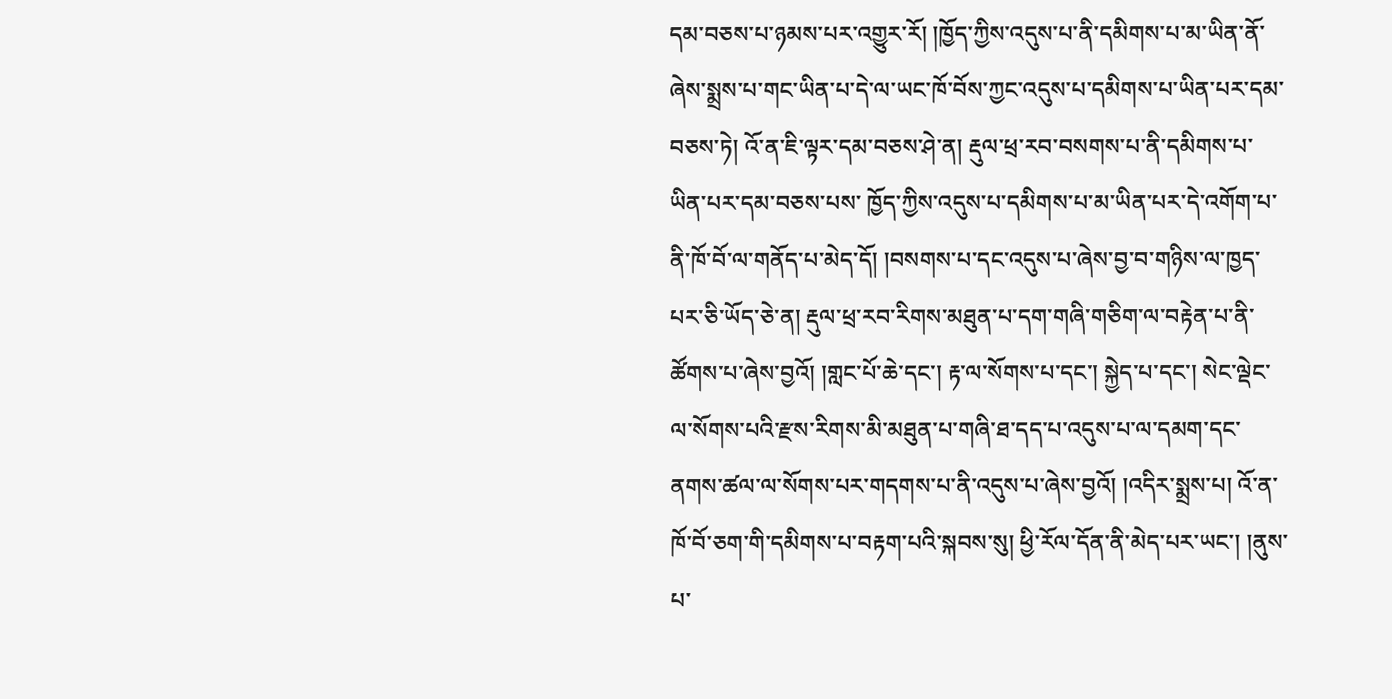དམ་བཅས་པ་ཉམས་པར་འགྱུར་རོ། །ཁྱོད་ཀྱིས་འདུས་པ་ནི་དམིགས་པ་མ་ཡིན་ནོ་ཞེས་སྨྲས་པ་གང་ཡིན་པ་དེ་ལ་ཡང་ཁོ་བོས་ཀྱང་འདུས་པ་དམིགས་པ་ཡིན་པར་དམ་བཅས་ཏེ། འོ་ན་ཇི་ལྟར་དམ་བཅས་ཤེ་ན། རྡུལ་ཕྲ་རབ་བསགས་པ་ནི་དམིགས་པ་ཡིན་པར་དམ་བཅས་པས་ ཁྱོད་ཀྱིས་འདུས་པ་དམིགས་པ་མ་ཡིན་པར་དེ་འགོག་པ་ནི་ཁོ་བོ་ལ་གནོད་པ་མེད་དོ། །བསགས་པ་དང་འདུས་པ་ཞེས་བྱ་བ་གཉིས་ལ་ཁྱད་པར་ཅི་ཡོད་ཅེ་ན། རྡུལ་ཕྲ་རབ་རིགས་མཐུན་པ་དག་གཞི་གཅིག་ལ་བརྟེན་པ་ནི་ཚོགས་པ་ཞེས་བྱའོ། །གླང་པོ་ཆེ་དང་། རྟ་ལ་སོགས་པ་དང་། སྐྱེད་པ་དང་། སེང་ལྡེང་ལ་སོགས་པའི་རྫས་རིགས་མི་མཐུན་པ་གཞི་ཐ་དད་པ་འདུས་པ་ལ་དམག་དང་ནགས་ཚལ་ལ་སོགས་པར་གདགས་པ་ནི་འདུས་པ་ཞེས་བྱའོ། །འདིར་སྨྲས་པ། འོ་ན་ཁོ་བོ་ཅག་གི་དམིགས་པ་བརྟག་པའི་སྐབས་སུ། ཕྱི་རོལ་དོན་ནི་མེད་པར་ཡང་། །ནུས་པ་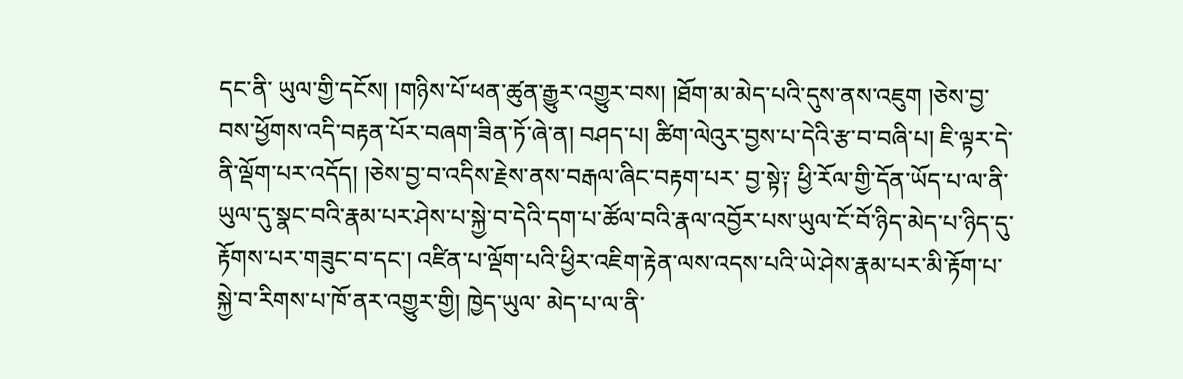དང་ནི་ ཡུལ་གྱི་དངོས། །གཉིས་པོ་ཕན་ཚུན་རྒྱུར་འགྱུར་བས། །ཐོག་མ་མེད་པའི་དུས་ནས་འཇུག །ཅེས་བྱ་བས་ཕྱོགས་འདི་བརྟན་པོར་བཞག་ཟིན་ཏོ་ཞེ་ན། བཤད་པ། ཚིག་ལེའུར་བྱས་པ་དེའི་རྩ་བ་བཞི་པ། ཇི་ལྟར་དེ་ནི་ལྡོག་པར་འདོད། །ཅེས་བྱ་བ་འདིས་རྗེས་ནས་བརྒལ་ཞིང་བརྟག་པར་ བྱ་སྟེ༑ ཕྱི་རོལ་གྱི་དོན་ཡོད་པ་ལ་ནི་ཡུལ་དུ་སྣང་བའི་རྣམ་པར་ཤེས་པ་སྐྱེ་བ་དེའི་དག་པ་ཚོལ་བའི་རྣལ་འབྱོར་པས་ཡུལ་ངོ་བོ་ཉིད་མེད་པ་ཉིད་དུ་རྟོགས་པར་གཟུང་བ་དང་། འཛིན་པ་ལྡོག་པའི་ཕྱིར་འཇིག་རྟེན་ལས་འདས་པའི་ཡེ་ཤེས་རྣམ་པར་མི་རྟོག་པ་སྐྱེ་བ་རིགས་པ་ཁོ་ནར་འགྱུར་གྱི། ཁྱེད་ཡུལ་ མེད་པ་ལ་ནི་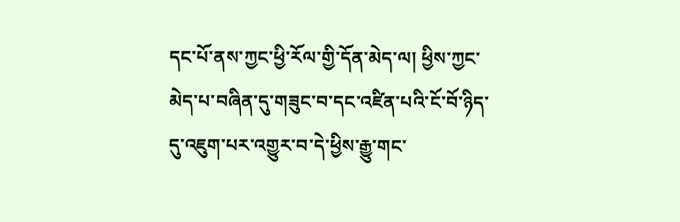དང་པོ་ནས་ཀྱང་ཕྱི་རོལ་གྱི་དོན་མེད་ལ། ཕྱིས་ཀྱང་མེད་པ་བཞིན་དུ་གཟུང་བ་དང་འཛིན་པའི་ངོ་བོ་ཉིད་དུ་འཇུག་པར་འགྱུར་བ་དེ་ཕྱིས་རྒྱུ་གང་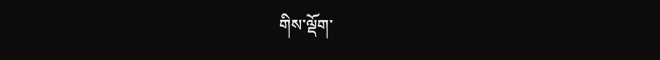གིས་ལྡོག་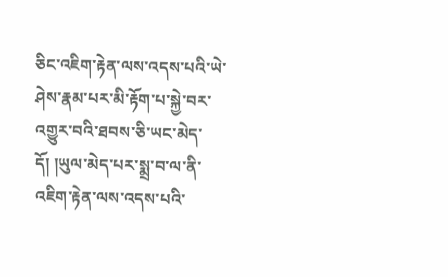ཅིང་འཇིག་རྟེན་ལས་འདས་པའི་ཡེ་ཤེས་རྣམ་པར་མི་རྟོག་པ་སྐྱེ་བར་འགྱུར་བའི་ཐབས་ཅི་ཡང་མེད་དོ། །ཡུལ་མེད་པར་སྨྲ་བ་ལ་ནི་ འཇིག་རྟེན་ལས་འདས་པའི་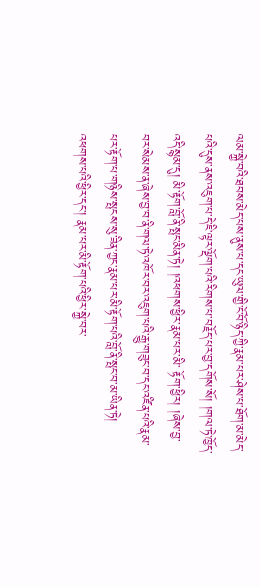ལམ་སྐྱེ་བའི་ཐབས་མེད་པས་ནུས་པ་དང་ཡུལ་གྱི་ངོ་བོ་ཉིད་ཀྱི་རྣམ་པར་ཤེས་པ་ཐོག་མ་མེད་པའི་དུས་ནས་འཇུག་པ་དེ་ཇི་ལྟར་ལྡོག་པའི་རིགས་པ་བརྗོད་པར་བྱ་དགོས་སོ། །གལ་ཏེ་ཁྱོད་འདི་སྙམ་དུ། མི་རྟོག་བློ་ནི་སྤང་མིན་ཏེ། །འཕགས་ཕྱིར་རྣམ་པར་མི་ རྟོག་ཕྱིར། །ཞེས་བྱ་བར་སེམས་ན་ཞེས་བྱ་བ་ནི་གལ་ཏེ་འཁོར་བར་འཇུག་པའི་རྒྱུ་གཟུང་བ་དང་འཛིན་པའི་རྣམ་པར་རྟོག་པ་གཉིས་སྤངས་སུ་ཟིན་ཀྱང་རྣམ་པར་མི་རྟོག་པའི་བློ་ནི་སྤང་བ་མ་ཡིན་ཏེ། འཕགས་པའི་ཕྱིར་དང་། རྣམ་པར་མི་རྟོག་པའི་ཕྱིར་སྐྱེ་བར་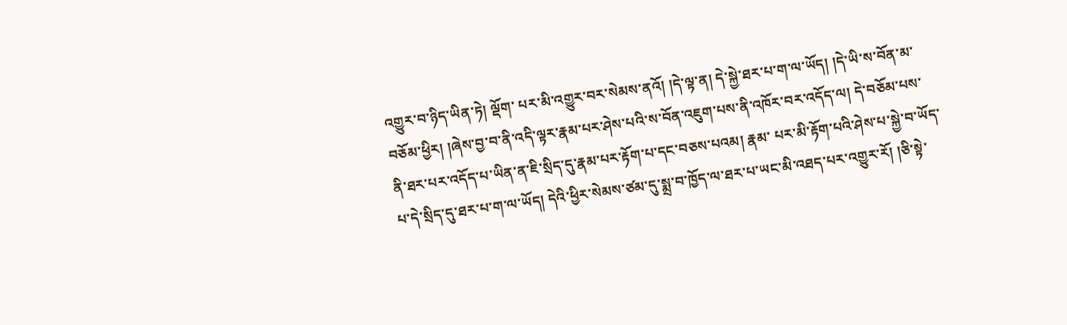འགྱུར་བ་ཉིད་ཡིན་ཏེ། ལྡོག་ པར་མི་འགྱུར་བར་སེམས་ནའོ། །དེ་ལྟ་ན། དེ་སྐྱེ་ཐར་པ་ག་ལ་ཡོད། །དེ་ཡི་ས་བོན་མ་བཅོམ་ཕྱིར། །ཞེས་བྱ་བ་ནི་འདི་ལྟར་རྣམ་པར་ཤེས་པའི་ས་བོན་འཇུག་པས་ནི་འཁོར་བར་འདོད་ལ། དེ་བཅོམ་པས་ནི་ཐར་པར་འདོད་པ་ཡིན་ན་ཇི་སྲིད་དུ་རྣམ་པར་རྟོག་པ་དང་བཅས་པའམ། རྣམ་ པར་མི་རྟོག་པའི་ཤེས་པ་སྐྱེ་བ་ཡོད་པ་དེ་སྲིད་དུ་ཐར་པ་ག་ལ་ཡོད། དེའི་ཕྱིར་སེམས་ཙམ་དུ་སྨྲ་བ་ཁྱོད་ལ་ཐར་པ་ཡང་མི་འཐད་པར་འགྱུར་རོ། །ཅི་སྟེ་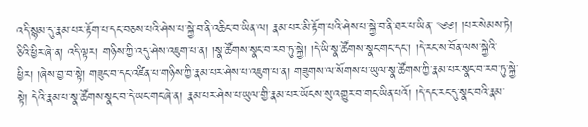འདི་སྙམ་དུ་རྣམ་པར་རྟོག་པ་དང་བཅས་པའི་ཤེས་པ་སྐྱེ་བ་ནི་འཆིང་བ་ཡིན་ལ། རྣམ་པར་མི་རྟོག་པའི་ཤེས་པ་སྐྱེ་བ་ནི་ཐར་པ་ཡིན་ ༄༅། །པར་སེམས་ཏེ། ཅིའི་ཕྱིར་ཞེ་ན། འདི་ལྟར། གཉིས་ཀྱི་འདུ་ཤེས་འཇུག་པ་ན། །སྣ་ཚོགས་སྣང་བ་རབ་ཏུ་སྐྱེ། །དེ་ཡི་སྣ་ཚོགས་སྣང་གང་དང་། །དེ་རང་ས་བོན་ལས་སྐྱེའི་ཕྱིར། །ཞེས་བྱ་བ་སྟེ། གཟུང་བ་དང་འཛིན་པ་གཉིས་ཀྱི་རྣམ་པར་ཤེས་པ་འཇུག་པ་ན། གཟུགས་ལ་སོགས་པ་ཡུལ་སྣ་ཚོགས་ཀྱི་རྣམ་པར་སྣང་བ་རབ་ཏུ་སྐྱེ་སྟེ། དེའི་རྣམ་པ་སྣ་ཚོགས་སྣང་བ་དེ་ཡང་གང་ཞེ་ན། རྣམ་པར་ཤེས་པ་ཡུལ་གྱི་རྣམ་པར་ཡོངས་སུ་འགྱུར་བ་གང་ཡིན་པའོ། །དེ་དང་རང་དུ་སྣང་བའི་རྣམ་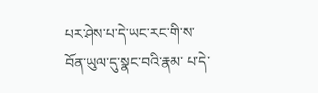པར་ཤེས་པ་དེ་ཡང་རང་གི་ས་བོན་ཡུལ་དུ་སྣང་བའི་རྣམ་ པ་དེ་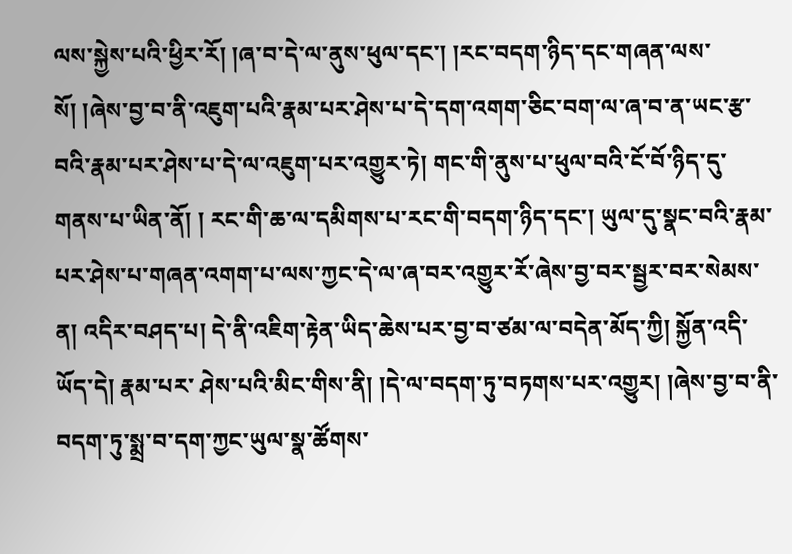ལས་སྐྱེས་པའི་ཕྱིར་རོ། །ཞ་བ་དེ་ལ་ནུས་ཕུལ་དང་། །རང་བདག་ཉིད་དང་གཞན་ལས་སོ། །ཞེས་བྱ་བ་ནི་འཇུག་པའི་རྣམ་པར་ཤེས་པ་དེ་དག་འགག་ཅིང་བག་ལ་ཞ་བ་ན་ཡང་རྩ་བའི་རྣམ་པར་ཤེས་པ་དེ་ལ་འཇུག་པར་འགྱུར་ཏེ། གང་གི་ནུས་པ་ཕུལ་བའི་ངོ་བོ་ཉིད་དུ་གནས་པ་ཡིན་ནོ། ། རང་གི་ཆ་ལ་དམིགས་པ་རང་གི་བདག་ཉིད་དང་། ཡུལ་དུ་སྣང་བའི་རྣམ་པར་ཤེས་པ་གཞན་འགག་པ་ལས་ཀྱང་དེ་ལ་ཞ་བར་འགྱུར་རོ་ཞེས་བྱ་བར་སྦྱར་བར་སེམས་ན། འདིར་བཤད་པ། དེ་ནི་འཇིག་རྟེན་ཡིད་ཆེས་པར་བྱ་བ་ཙམ་ལ་བདེན་མོད་ཀྱི། སྐྱོན་འདི་ཡོད་དེ། རྣམ་པར་ ཤེས་པའི་མིང་གིས་ནི། །དེ་ལ་བདག་ཏུ་བཏགས་པར་འགྱུར། །ཞེས་བྱ་བ་ནི་བདག་ཏུ་སྨྲ་བ་དག་ཀྱང་ཡུལ་སྣ་ཚོགས་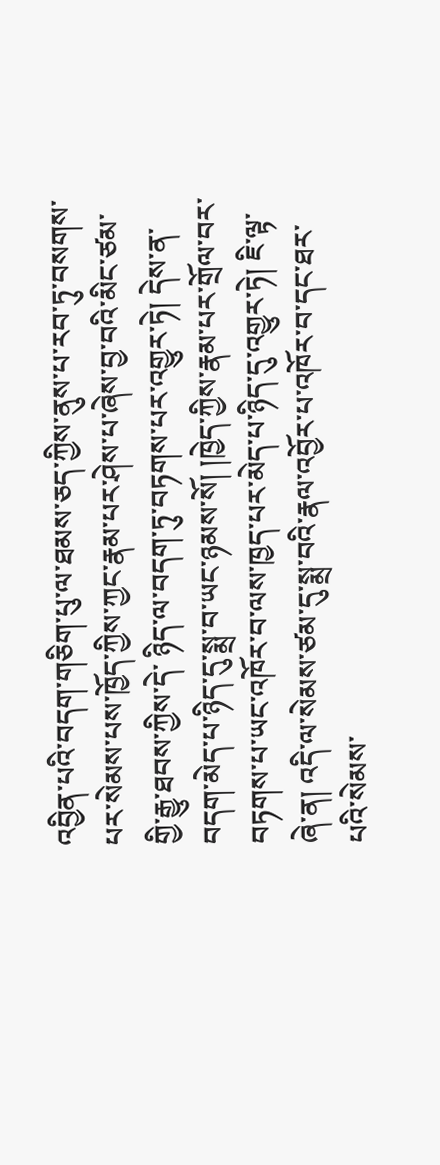འབྱིན་པའི་བདག་གཅིག་པུ་ལ་ཐམས་ཅད་ཀྱིས་ནུས་པ་རབ་ཏུ་བསགས་པར་སེམས་པས་ཁྱོད་ཀྱིས་ཀྱང་རྣམ་པར་ཤེས་པ་ཞེས་བྱ་བའི་མིང་ཙམ་གྱི་རྒྱུ་ཐབས་ཀྱིས་དེ་ ཉིད་ལ་བདག་ཏུ་བཏགས་པར་འགྱུར་ཏེ། དེས་ན་བདག་མེད་པ་ཉིད་དུ་སྨྲ་བ་ཡང་ཉམས་སོ། །ཁྱེད་ཀྱིས་རྣམ་པར་གྲོལ་བར་བཏགས་པ་ཡང་འཁོར་བ་ལས་ཁྱད་པར་མེད་པ་ཉིད་དུ་འགྱུར་ཏེ། ཇི་ལྟ་ཞེ་ན། འདི་ལ་སེམས་ཙམ་དུ་སྨྲ་བའི་རྣལ་འབྱོར་པ་འཁོར་བ་དང་ཐར་པའི་སེམས་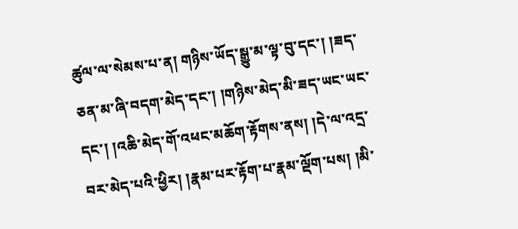ཚུལ་ལ་སེམས་པ་ན། གཉིས་ཡོད་སྒྱུ་མ་ལྟ་བུ་དང་། །ཟད་ཅན་མ་ཞི་བདག་མེད་དང་། །གཉིས་མེད་མི་ཟད་ཡང་ཡང་དང་། །འཆི་མེད་གོ་འཕང་མཆོག་རྟོགས་ནས། །དེ་ལ་འདྲ་བར་མེད་པའི་ཕྱིར། །རྣམ་པར་རྟོག་པ་རྣམ་ལྡོག་པས། །མི་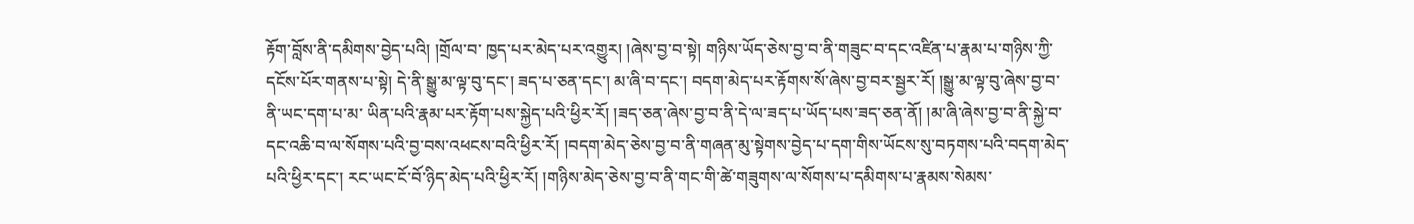རྟོག་བློས་ནི་དམིགས་བྱེད་པའི། །གྲོལ་བ་ ཁྱད་པར་མེད་པར་འགྱུར། །ཞེས་བྱ་བ་སྟེ། གཉིས་ཡོད་ཅེས་བྱ་བ་ནི་གཟུང་བ་དང་འཛིན་པ་རྣམ་པ་གཉིས་ཀྱི་དངོས་པོར་གནས་པ་སྟེ། དེ་ནི་སྒྱུ་མ་ལྟ་བུ་དང་། ཟད་པ་ཅན་དང་། མ་ཞི་བ་དང་། བདག་མེད་པར་རྟོགས་སོ་ཞེས་བྱ་བར་སྦྱར་རོ། །སྒྱུ་མ་ལྟ་བུ་ཞེས་བྱ་བ་ནི་ཡང་དག་པ་མ་ ཡིན་པའི་རྣམ་པར་རྟོག་པས་སྐྱེད་པའི་ཕྱིར་རོ། །ཟད་ཅན་ཞེས་བྱ་བ་ནི་དེ་ལ་ཟད་པ་ཡོད་པས་ཟད་ཅན་ནོ། །མ་ཞི་ཞེས་བྱ་བ་ནི་སྐྱེ་བ་དང་འཆི་བ་ལ་སོགས་པའི་བྱ་བས་འཕངས་བའི་ཕྱིར་རོ། །བདག་མེད་ཅེས་བྱ་བ་ནི་གཞན་མུ་སྟེགས་བྱེད་པ་དག་གིས་ཡོངས་སུ་བཏགས་པའི་བདག་མེད་ པའི་ཕྱིར་དང་། རང་ཡང་ངོ་བོ་ཉིད་མེད་པའི་ཕྱིར་རོ། །གཉིས་མེད་ཅེས་བྱ་བ་ནི་གང་གི་ཚེ་གཟུགས་ལ་སོགས་པ་དམིགས་པ་རྣམས་སེམས་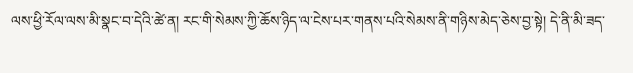ལས་ཕྱི་རོལ་ལས་མི་སྣང་བ་དེའི་ཚེ་ན། རང་གི་སེམས་ཀྱི་ཆོས་ཉིད་ལ་ངེས་པར་གནས་པའི་སེམས་ནི་གཉིས་མེད་ཅེས་བྱ་སྟེ། དེ་ནི་མི་ཟད་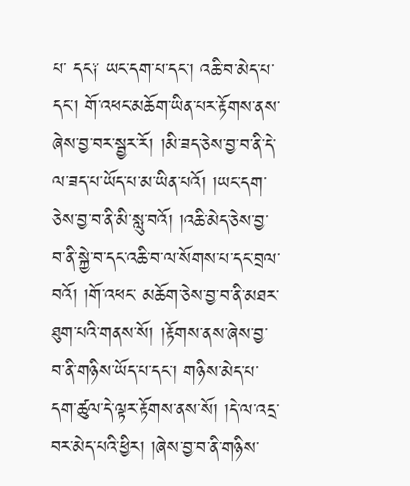པ་ དང༑ ཡང་དག་པ་དང་། འཆི་བ་མེད་པ་དང་། གོ་འཕང་མཆོག་ཡིན་པར་རྟོགས་ནས་ཞེས་བྱ་བར་སྦྱར་རོ། །མི་ཟད་ཅེས་བྱ་བ་ནི་དེ་ལ་ཟད་པ་ཡོད་པ་མ་ཡིན་པའོ། །ཡང་དག་ཅེས་བྱ་བ་ནི་མི་སླུ་བའོ། །འཆི་མེད་ཅེས་བྱ་བ་ནི་སྐྱེ་བ་དང་འཆི་བ་ལ་སོགས་པ་དང་བྲལ་བའོ། །གོ་འཕང་ མཆོག་ཅེས་བྱ་བ་ནི་མཐར་ཐུག་པའི་གནས་སོ། །རྟོགས་ནས་ཞེས་བྱ་བ་ནི་གཉིས་ཡོད་པ་དང་། གཉིས་མེད་པ་དག་ཚུལ་དེ་ལྟར་རྟོགས་ནས་སོ། །དེ་ལ་འདྲ་བར་མེད་པའི་ཕྱིར། །ཞེས་བྱ་བ་ནི་གཉིས་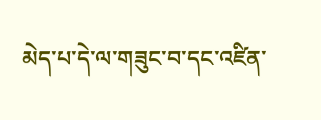མེད་པ་དེ་ལ་གཟུང་བ་དང་འཛིན་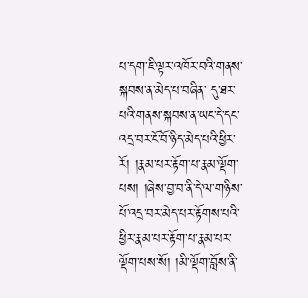པ་དག་ཇི་ལྟར་འཁོར་བའི་གནས་སྐབས་ན་མེད་པ་བཞིན་ དུ་ཐར་པའི་གནས་སྐབས་ན་ཡང་དེ་དང་འདྲ་བར་ངོ་བོ་ཉིད་མེད་པའི་ཕྱིར་རོ། །རྣམ་པར་རྟོག་པ་རྣམ་ལྡོག་པས། །ཞེས་བྱ་བ་ནི་དེ་ལ་གཉིས་པོ་འདྲ་བར་མེད་པར་རྟོགས་པའི་ཕྱིར་རྣམ་པར་རྟོག་པ་རྣམ་པར་ལྡོག་པས་སོ། །མི་ལྡོག་བློས་ནི་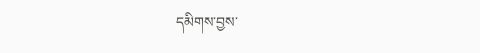དམིགས་བྱས་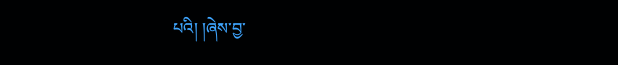པའི། །ཞེས་བྱ་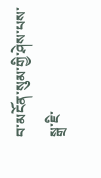བ་མངོན་སུམ་གྱི་ཤེས་པས་ སྒྲ་ཇི་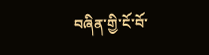བཞིན་གྱི་ངོ་བོ་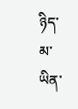ཉིད་མ་ཡིན་